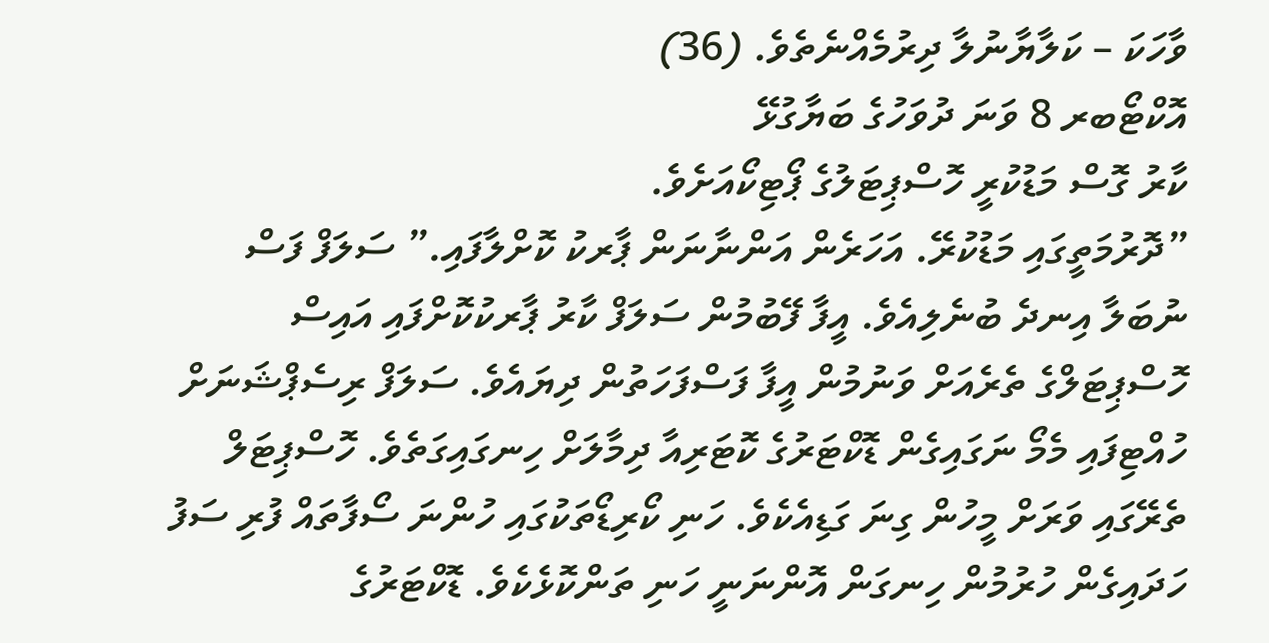ވާހަކަ – ކަލާޔާނުލާ ދިރުމެއްނެތެވެ. (36)
އޮކްޓޯބރ 8 ވަނަ ދުވަހުގެ ބަޔާގުޅޭ
ކާރު ގޮސް މަޑުކުރީ ހޮސްޕިޓަލުގެ ޕޯޓިކޯއަށެވެ.
”ދޮރުމަތީގައި މަޑުކުރޭ. އަހަރެން އަންނާނަން ޕާރކު ކޮށްލާފައި.” ސަލަފް ފަސް ނުބަލާ އިނދެ ބުނެލިއެވެ. އީފާ ފޭބުމުން ސަލަފް ކާރު ޕާރކުކޮށްފައި އައިސް ހޮސްޕިޓަލްގެ ތެރެއަށް ވަނުމުން އީފާ ފަސްފަހަތުން ދިޔައެވެ. ސަލަފް ރިސެޕްޝަނަށް ހުއްޓިފައި މެމޯ ނަގައިގެން ޑޮކްޓަރުގެ ކޮޓަރިއާ ދިމާލަށް ހިނގައިގަތެވެ. ހޮސްޕިޓަލް ތެރޭގައި ވަރަށް މީހުން ގިނަ ގަޑިއެކެވެ. ހަނި ކޯރިޑޯތަކުގައި ހުންނަ ސޯފާތައް ފުރި ސަފު ހަދައިގެން ހުރުމުން ހިނގަން އޮންނަނީ ހަނި ތަންކޮޅެކެވެ. ޑޮކްޓަރުގެ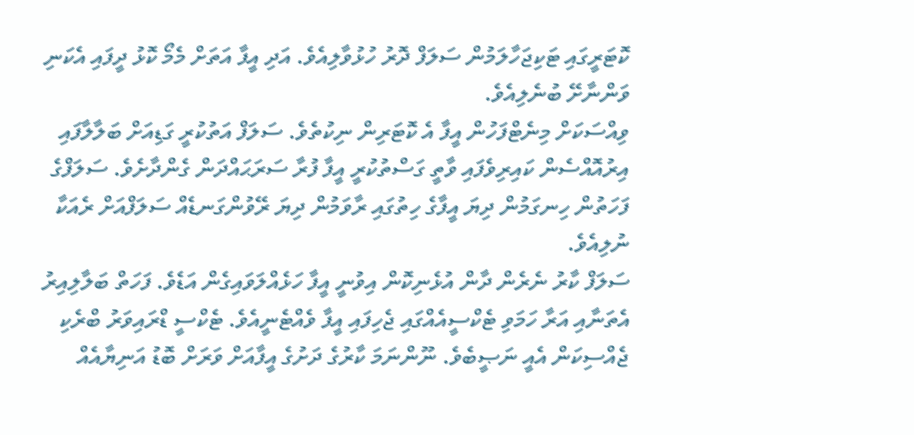ކޮޓަރީގައި ޓަކިޖަހާލަމުން ސަލަފް ދޮރު ހުޅުވާލިއެވެ. އަދި އީފާ އަތަށް މެމޯ ކޮޅު ދީފައި އެކަނި ވަންނާށޭ ބުނެލިއެވެ.
ވިއްސަކަށް މިނެޓްފަހުން އީފާ އެ ކޮޓަރިން ނިކުތެވެ. ސަލަފް އަތުކުރީ ގަޑިއަށް ބަލާލާފައި އިރުއޮއްސެން ކައިރިވެފައި ވާތީ ގަސްތުކުރީ އީފާ ފުރާ ސަރަޙައްދަން ގެންދާށެވެ. ސަލަފްގެ ފަހަތުން ހިނގަމުން ދިޔަ އީފާގެ ހިތުގައި ރާވަމުން ދިޔަ ރޭވުންގަނޑެއް ސަލަފްއަށް ރެއަކާ ނުލިއެވެ.
ސަލަފް ކާރު ނެރެން ދާން އުޅެނިކޮން އިވުނީ އީފާ ހަޅެއްލަވައިގެން އަޑެވެ. ފަހަތް ބަލާލިއިރު އެތަނާއި އަރާ ހަމަވި ޓެކްސީއެއްގައި ޖެހިފައި އީފާ ވެއްޓެނީއެވެ. ޓެކްސީ ޑްރައިވަރު ބްރެކި ޖެއްސިކަން އެއީ ނަޞީބެވެ. ނޫންނަމަ ކާރުގެ ދަށުގެ އީފާއަށް ވަރަށް ބޮޑު އަނިޔާއެއް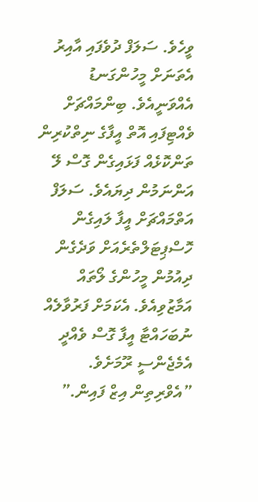ވީހެވެ. ސަލަފް ދުވެފައި އާއިރު އެތަނަށް މީހުންގަނޑު އެއްވަނީއެވެ. ބިންމައްޗަށް ވެއްޓިފައި އޮތް އީފާގެ ނިތްކުރިން ތަންކޮޅެއް ފަޅައިގެން ގޮސް ލޭ އަންނަމުން ދިޔައެވެ. ސަލަފް އަތްމައްޗަށް އީފާ ލައިގެން ހޮސްޕިޓަލްތެރެއަށް ވަދެގެން ދިއުމުން މީހުންގެ ލޯތައް އަމާޒުވިއެވެ. އެކަމަށް ފަރުވާލެއް ނުބަހައްޓާ އީފާ ގޮސް ވެއްދީ އެމެޖެންސީ ރޫމަށެވެ.
”އެވްރިތިން އިޒް ފައިން.”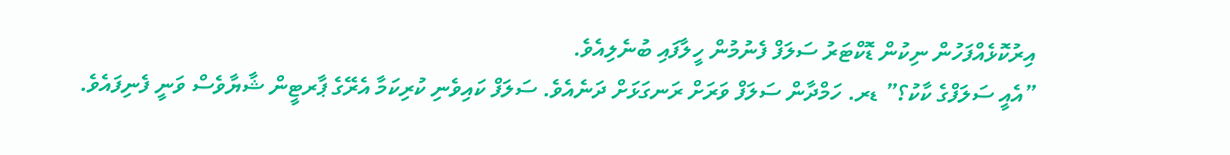އިރުކޮޅެއްފަހުން ނިކުން ޑޮކްޓަރު ސަލަފް ފެނުމުން ހީލާފައި ބުނެލިއެވެ.
”އެއީ ސަލަފްގެ ކާކު؟” ޑރ. ހަމްދާން ސަލަފް ވަރަށް ރަނގަޅަށް ދަނެއެވެ. ސަލަފް ކައިވެނި ކުރިކަމާ އެރޭގެ ޕާރޓީން ޝާޔާވެސް ވަނީ ފެނިފައެވެ.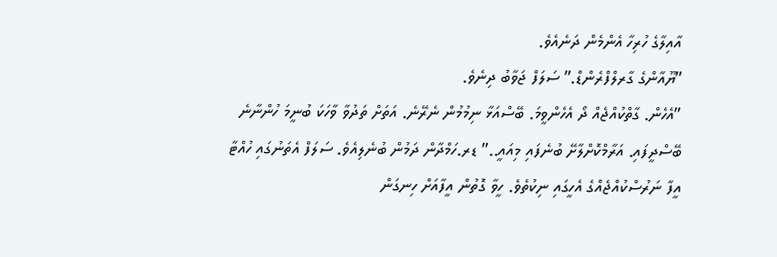އާއިލާގެ ހުރިހާ އެންމެން ދަނެއެވެ.
”ޔޫއާންގެ ގާރލްފްރެންޑް.” ސަލަފް ޖަވާބު ދިނެވެ.
”އެހެން. ގާތްކުއްޖެއް ދޯ އެހެންވީމަ. ބޭސްއަޅާ ނިމުމުން ނެރޭނެ. އަތަށް ތަދުވާ ވާހަކަ ބުނީމަ ހުންނާނެ ބޭސްދީފައި. އަރާމްކޮށްލާށޭ ބުނެފައި މިއައީ..” ޑރ.ހަމްދާން ދަމުން ބުނެލިއެވެ. ސަލަފް އެތަނުގައި ހުއްޓާ އީފާ ނަރުސްކުއްޖެއްގެ އެހީގައި ނިކުތެވެ. ހީވާ ގޮތުން އީފާއަށް ހިނގަން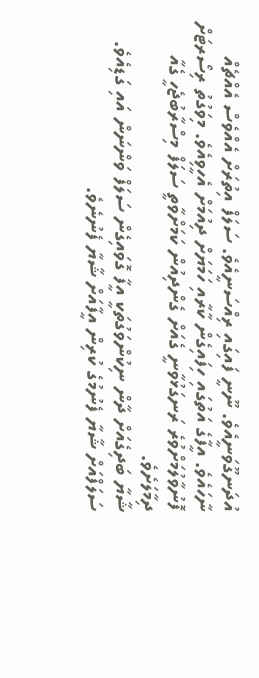އުދަނގޫވަނީއެވެ. ނޫނީ ފައިގައި ރިއްސަނީއެވެ. ސަލަފް އިތުރަށް އެއްވެސް އެއްޗެއް ނާހައެވެ. އީފާގެ އަތުގައި ހިފައިގެން ކާރާއި ހަމަޔަށް ދިއުމަށް އެހީވިއެވެ. މިވަގުތު ރިސޯރޓަށް ފޮނުވާލުމަށްވުރެ ރަނގަޅުވާނީ ގެއަށް ގެންދިއުން ކަމަށްވާތީ ސަލަފް މިސްރާބުޖެހީ ގެއާ ދިމާލަށެވެ.
ޝާޔާ ބަދިގެއަށް ދާން ނިކުންވަގުތަކީ އީފާ ގޮވައިގެން ސަލަފް ވަންނަން އައި ގަޑިއެވެ. ސަލަފްއަށް ޝާޔާ ފެނުމުގެ ކުރިން އީފާއަށް ޝާޔާ ފެނުނެވެ.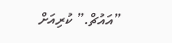”އައުޗް.” ކުރިއަށް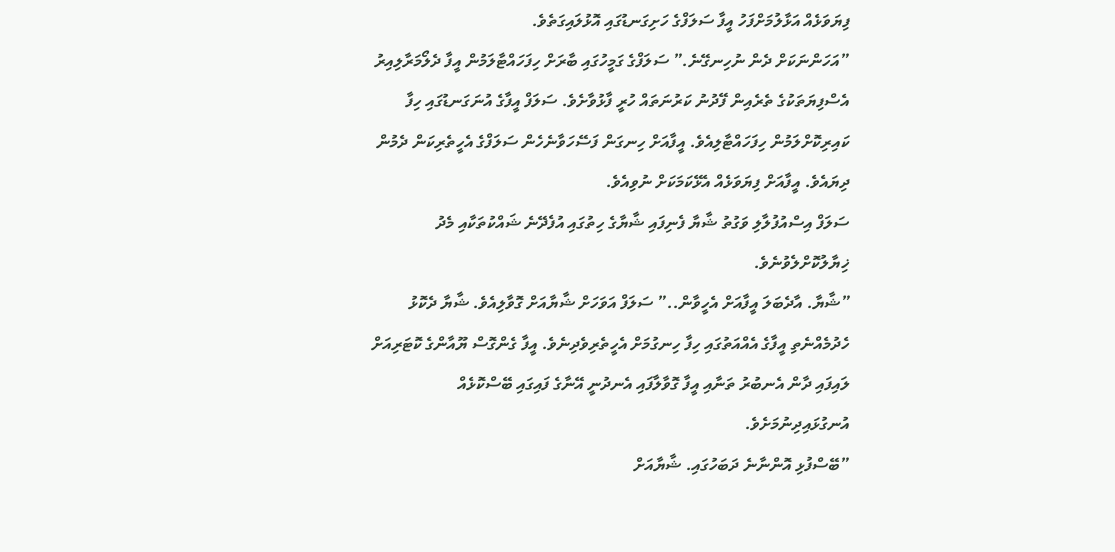ފިޔަވަޅެއް އަޅާލުމަށްފަހު އީފާ ސަލަފްގެ ހަށިގަނޑުގައި އޮޅުލައިގަތެވެ.
”އަހަންނަކަށް ދެން ނުހިނގޭނެ.” ސަލަފްގެ ގަމީހުގައި ބާރަށް ހިފަހައްޓާލަމުން އީފާ ދެލޯމަރާލިއިރު އެސްފިޔަތަކުގެ ތެރެއިން ފޭދުނު ކަރުނަތައް ހުރީ ފާޅުވާށެވެ. ސަލަފް އީފާގެ އުނަގަނޑުގައި ހިފާ ކައިރިކޮށްލަމުން ހިފަހައްޓާލިއެވެ. އީފާއަށް ހިނގަން ފަސޭހަވާނެހެން ސަލަފްގެ އެހީތެރިކަން ދެމުން ދިޔައެވެ. އީފާއަށް ފިޔަވަޅެއް އެޅޭކަމަކަށް ނުވިއެވެ.
ސަލަފް އިސްއުފުލާލި ވަގުތު ޝާޔާ ފެނިފައި ޝާޔާގެ ހިތުގައި އުފެދޭނެ ޝައްކުތަކާއި މެދު ޚިޔާލުކޮށްލެވުނެވެ.
”ޝާޔާ. އާދެބަލަ އީފާއަށް އެހީވާން..” ސަލަފް އަވަހަށް ޝާޔާއަށް ގޮވާލިއެވެ. ޝާޔާ ދެކޮޅު ހެދުމެއްނެތި އީފާގެ އެއްއަތުގައި ހިފާ ހިނގުމަށް އެހީތެރިވެދިނެވެ. އީފާ ގެންގޮސް ޔޫއާންގެ ކޮޓަރިއަށް ލައިފައި ދާން އެނބުރު ތަނާއި އީފާ ގޮވާލާފައި އެނދުނީ އޭނާގެ ފައިގައި ބޭސްކޮޅެއް އުނގުޅައިދިނުމަށެވެ.
”ބޭސްފުޅި އޮންނާނެ ދަބަހުގައި. ޝާޔާއަށް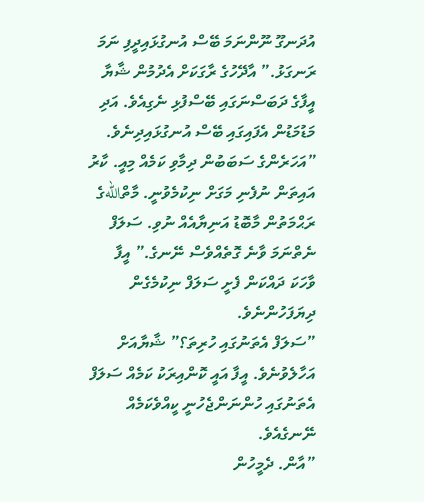އުދަނގޫ ނޫންނަމަ ބޭސް އުނގުޅައިދީފި ނަމަ ރަނގަޅު.” އާދޭހުގެ ރާގަކަށް އެދުމުން ޝާޔާ އީފާގެ ދަބަސްނަގައި ބޭސްފުޅި ނެގިއެވެ. އަދި މަޑުމަޑުން އެފައިގައި ބޭސް އުނގުޅައިދިނެވެ.
”އަހަރެންގެ ސަބަބުން ދިމާވި ކަމެއް މިއީ. ކާރު އައިތަން ނުފެނި މަގަށް ނިކުމެވުނީ. މާތްاللهގެ ރަޙްމަތުން މާބޮޑު އަނިޔާއެއް ނުވި. ސަލަފް ނެތްނަމަ ވާނެ ގޮތެއްވެސް ނޭނގެ.” އީފާ ވާހަކަ ދައްކަން ފެށީ ސަލަފް ނިކުމެގެން ދިޔަފަހުންނެވެ.
”ސަލަފް އެތަނުގައި ހުރިތަ؟” ޝާޔާއަށް އަހާލެވުނެވެ. އީފާ އައީ ކޮންއިރަކު ކަމެއް ސަލަފް އެތަނުގައި ހުންނަންޖެހުނީ ކީއްވެކަމެއް ނޭނގެއެވެ.
”އާން. ދެމީހުން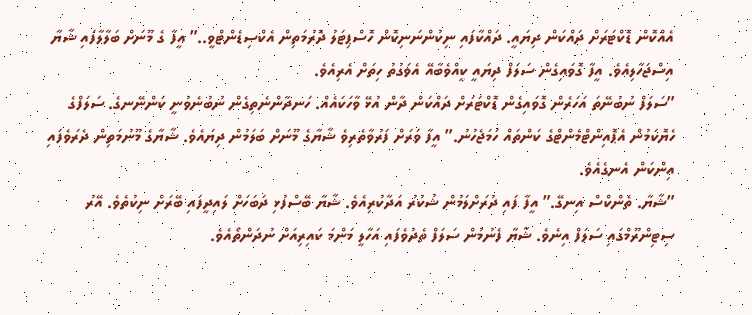އެއްކޮން ޑޮކްޓަރަށް ދައްކަން ދިޔައީ. ދައްކާފައި ނިކުންނަނިކޮން ހޮސްޕިޓަލު ދޮރުމަތިން އެކްސިޑެންޓްވީ..” އީފާ ގެ މޫނަށް ބަލާލާފައި ޝާޔާ އިސްޖަހާލިއެވެ. އީފާ ގޮވައިގެން ސަލަފް ދިޔައީ ކީއްވެބާއޭ އެވަގުތު ހިތަށް އެރިއެވެ.
”ސަލަފް ނުބުނޭތަ އަހަރެން ގޮވައިގެން ޑޮކްޓަރަށް ދައްކަން ދާން އުޅޭ ވާހަކައެއް. ހަނދާންނެތިގެން ނުބުނެވުނީ ކަންނޭނގެ. ސަލަފްގެ ހެޔޮކަމުން އެޕޮއިންޓްމެންޓްގެ ކަންތައް ހަމަޖެހުނު.” އީފާ ވަރަށް ފަރުވާތެރިވެ ޝާޔާގެ މޫނަށް ބަލަމުން ދިޔައެވެ. ޝާޔާގެ މޫނުމަތިން ދެރަވެފައި އިންކަން އެނގެއެވެ.
”ޝާޔާ. ތެންކްސް އިނގޭ.” އީފާ ފައި ދުރަށްލަމުން ޝުކުރު އަދާކުރިއެވެ. ޝާޔާ ބޭސްފުޅި ދަބަހަށް ލައިދީފައި ބޭރަށް ނިކުތެވެ. އޭރު ސިޓިންރޫމްގައި ސަލަފް އިނެވެ. ޝާޔާ ފެނުމުން ސަލަފް ތެދުވެފައި އަހާލީ މަންމަ ކައިރިއަށް ނުދަންތޯއެވެ.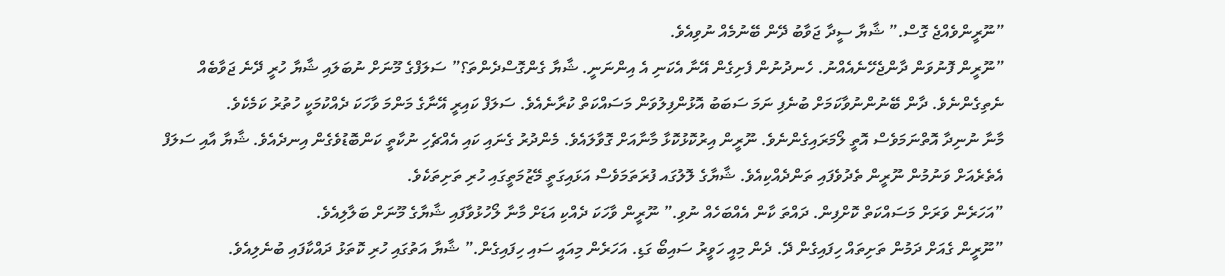”ނޫރީންވެއްޖެ ގޮސް.” ޝާޔާ ސީދާ ޖަވާބު ދޭން ބޭނުމެއް ނުވިއެވެ.
”ނޫރީން ފޮނުވަން ދާންޖެހޭނެއެއްނު. ހެނދުނުން ފެށިގެން އޭނާ އެކަނި އެ އިންނަނީ. ޝާޔާ ގެންގޮސްދެންތަ؟” ސަލަފްގެ މޫނަށް ނުބަލައި ޝާޔާ ހުރީ ދޭނެ ޖަވާބެއް ނެތިގެންނެވެ. ދާން ބޭނުންނުވާކަމަށް ބުނެފި ނަމަ ސަބަބު އޮޅުންފިލުވަން މަސައްކަތް ކުރާނެއެވެ. ސަލަފް ކައިރީ އޭނާގެ މަންމަ ވާހަކަ ދެއްކުމަކީ ހުތުރު ކަމެކެވެ.
މާނާ ނުނިދާ އޮތްނަމަވެސް އޮތީ ލޯމަރައިގެންނެވެ. ނޫރީން އިރުކޮޅުކޮޅާ މާނާއަށް ގޮވާލައެވެ. މެންދުރު ގެނައި ކައި އެއްޗެހި ނުކާތީ ކަންބޮޑުވެގެން އިނދެއެވެ. ޝާޔާ އާއި ސަލަފް އެތެރެއަށް ވަނުމުން ނޫރީން ތެދުވެފައި ތަންދެއްކިއެވެ. ޝާޔާގެ ލޮލުގައ ފުރަތަމަވެސް އަޅައިގަތީ މޭޒުމަތީގައި ހުރި ތަށިތަކެވެ.
”އަހަރެން ވަރަށް މަސައްކަތް ކޮށްފިން. ދައްތަ ކާން އެއްބަހެއް ނުވި.” ނޫރީން ވާހަކަ ދެއްކި އަޑަށް މާނާ ލޯހުޅުވާފައި ޝާޔާގެ މޫނަށް ބަލާލިއެވެ.
”ނޫރީން ގެއަށް ދަމުން ތަށިތައް ހިފައިގެން ދޭ. ދެން މިއީ ހަވީރު ސައިބޯ ގަޑި. އަހަރެން މިއައީ ސައި ހިފައިގެން.” ޝާޔާ އަތުގައި ހުރި ކޮތަޅު ދައްކާފައި ބުނެލިއެވެ.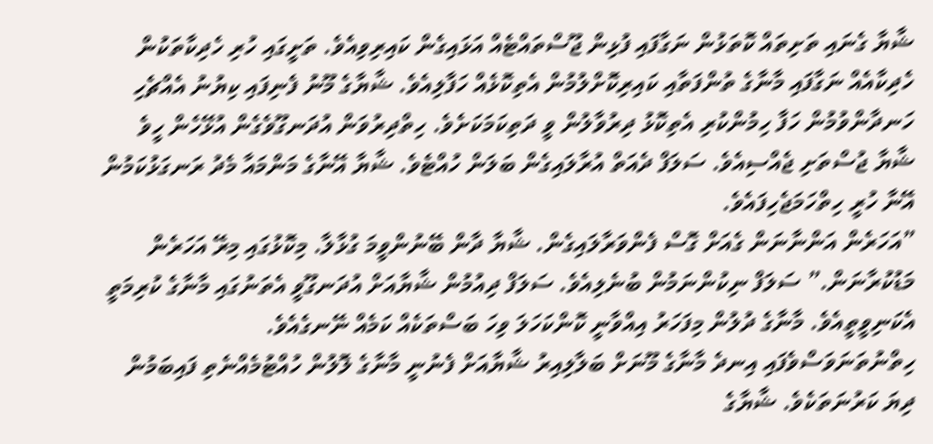ޝާޔާ ގެނައި ތަށިތައް ކޮތަޅުން ނަގާފައި ފުޅިން ޖޫސްތައްޓެއް އަޅައިގެން ކައިރިވިއެވެ. ތަށީގައި ހުރި ހެދިކާތަކުން ހެދިކާއެއް ނަގާފައި މާނާގެ ތުންފަތާއި ކައިރިކޮށްލުމުން އެތިކޮޅެއް ހަފާލިއެވެ. ޝާޔާގެ މޫނު ފެނިފައި ކިޔުނު އެއްޗެހި ހަނދާންވުމުން ހަފާ ހިމުންކުރި އެތިކޮޅު ދިރުވާލުން ވީ ދަތިކަމަކަށެވެ. ހިތްދިރުވަން އުދަނގޫވެގެން އުޅޭހެން ހީވެ ޝާޔާ ޖުސްތަށި ޖެއްސިއެވެ. ސަލަފް ދެއަތް އުރާލައިގެން ބަލަން ހުއްޓެވެ. ޝާޔާ އޭނާގެ މަންމައާ މެދު ރަނގަޅުކަމުން އޭނާ ހުރީ ހިތްހަމަޖެހިފައެވެ.
”އަހަރެން އަންނާނަން ގެއަށް ގޮސް ފެންވަރާލައިގެން. ޝާޔާ ދާން ބޭނުންވީމަ ގުޅާލާ. މިކޮޅުގައި މިރޭ އަހަރެން މަޑުކުރާނަން.” ސަލަފް ނިކުންނަމުން ބުނެލިއެވެ. ސަލަފް ދިއުމުން ޝާޔާއަށް އުދަނގޫވީ އެތަނުގައި މާނާގެ ކުރިމަތީ އެކަނިވީތީއެވެ. މާނާގެ ދުލުން މިފަހަރު އިއްވާނީ ކޮންކަހަލަ ވިހަ ބަސްތަކެއް ކަމެއް ނޭނގެއެވެ.
ހިތްނުތަނަވަސްވެފައި އިނދެ މާނާގެ މޫނަށް ބަލާލިއިރު ޝާޔާއަށް ފެނުނީ މާނާގެ ލޮލުން ހުއްޓުމެއްނެތި ފައިބަމުން ދިޔަ ކަރުނަތަކެވެ. ޝާޔާގެ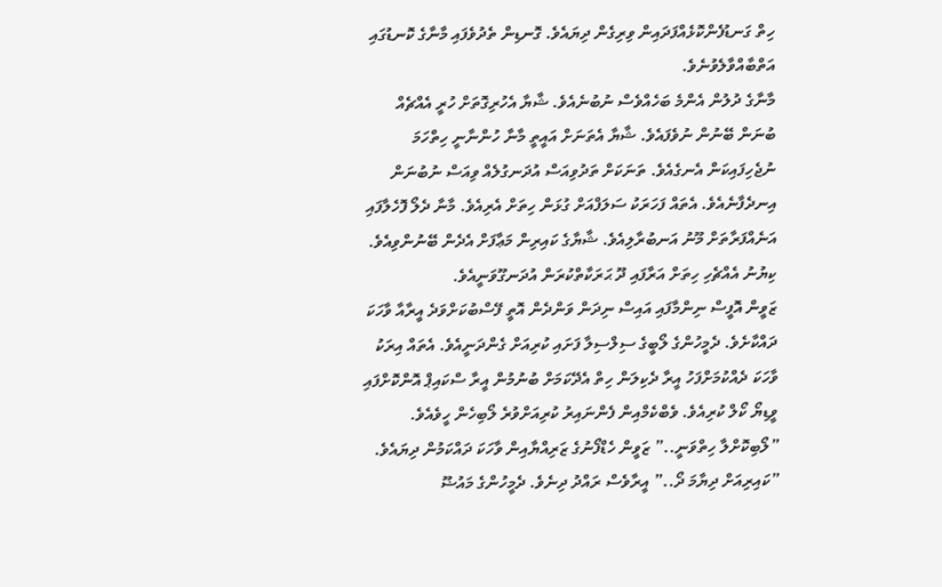ހިތް ގަނޑުފެންކޮޅެއްފަދައިން ވިރިގެން ދިޔައެވެ. ގޮނޑިން ތެދުވެފައި މާނާގެ ކޮނޑުގައި އަތްބާއްވާލެވުނެވެ.
މާނާގެ ދުލުން އެންމެ ބަހެއްވެސް ނުބުނެއެވެ. ޝާޔާ އެހުރިގޮތަށް ހުރީ އެއްޗެއް ބުނަން ބޭނުން ނުވެފައެވެ. ޝާޔާ އެތަނަށް އައީތީ މާނާ ހުންނާނީ ހިތްހަމަ ނުޖެހިފައިކަން އެނގެއެވެ. ތަނަކަށް ތަދުވިއަސް އުދަނގުލެއް ވިއަސް ނުބުނަން އިނދެފާނެއެވެ. އެތައް ފަހަރަކު ސަލަފްއަށް ގުޅަން ހިތަށް އެރިއެވެ. މާނާ ދެލޯ ފޮހެލާފައި އަނެއްފަރާތަށް މޫނު އަނބުރާލިއެވެ. ޝާޔާގެ ކައިރިން މަޢާފަށް އެދެން ބޭނުންވިއެވެ. ކިޔުނު އެއްޗެހި ހިތަށް އަރާފައި ދޫ ޙަރަކާތްކުރަން އުދަނގޫވަނީއެވެ.
ޒަވީން އޮފީސް ނިންމާފައި އައިސް ނިދަން ވަންދެން އޮތީ ފޭސްބުކަށްވަދެ އީރާއާ ވާހަކަ ދައްކާށެވެ. ދެމީހުންގެ ލޯބީގެ ސިލްސިލާ ފަށައި ކުރިއަށް ގެންދަނީއެވެ. އެތައް އިރަކު ވާހަކަ ދެއްކުމަށްފަހު އީރާ ދެކިލަން ހިތް އެދޭކަމަށް ބުނުމުން އީރާ ސްކައިޕް އޮންކޮށްފައި ވީޑިޔޯ ކޯލް ކުރިއެވެ. ވެބްކެމްއިން ފެންނައިރު ކުރިއަށްވުރެ ލޯބިހެން ހީވެއެވެ.
”ލޯބިކޮށްލާ ހިތްވަނީ..” ޒަވީން ހެޑްފޯނުގެ ޒަރިއްޔާއިން ވާހަކަ ދައްކަމުން ދިޔައެވެ.
”ކައިރިއަށް ދިޔާމަ ދޯ..” އީރާވެސް ރައްދު ދިނެވެ. ދެމީހުންގެ މައުޟޫ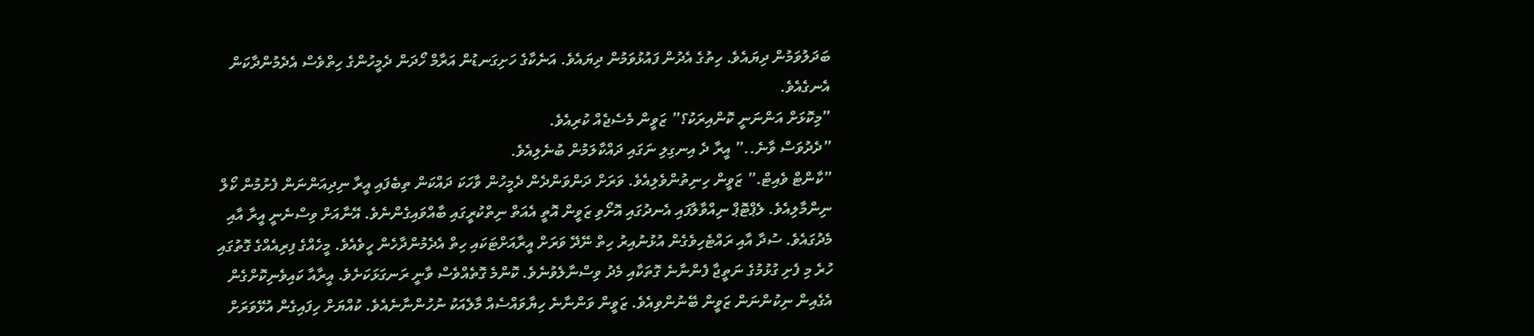ބަދަލުވަމުން ދިޔައެވެ. ހިތުގެ އެދުން ފައުޅުވަމުން ދިޔައެވެ. އަނެކާގެ ހަށިގަނޑުން އަރާމް ހޯދަން ދެމީހުންގެ ހިތްވެސް އެދެމުންދާކަން އެނގެއެވެ.
”މިކޮޅަށް އަންނަނީ ކޮންއިރަކު؟” ޒަވީން މެސެޖެއް ކުރިއެވެ.
”ދެދުވަސް ވާނެ..” އީރާ ދެ އިނގިލި ނަގައި ދައްކާލަމުން ބުނެލިއެވެ.
”ކާންޓް ވެއިޓް.” ޒަވީން ހިނިތުންވެލިއެވެ. ވަރަށް ދަންވަންދެން ދެމީހުން ވާހަކަ ދައްކަން ތިބެފައި އީރާ ނިދިއަންނަން ފެށުމުން ކޯލް ނިންމާލިއެވެ. ލެޕްޓޮޕް ނިއްވާލާފައި އެނދުގައި އޮށޯވި ޒަވީން އޮތީ އެއަތް ނިތްކުރީގައި ބާއްވައިގެންނެވެ. އޭނާއަށް ވިސްނެނީ އީރާ އާއި މެދުގައެވެ. ސުދާ އާއި ރައްޓެހިވެގެން އުޅުނުއިރު ހިތް ނޭދޭ ވަރަށް އީރާއަށްޓަކައި ހިތް އެދެމުންދާހެން ހީވެއެވެ. މީހެއްގެ ފިރިއެއްގެ ގޮތުގައި ހުރެ މި ފެށި ގުޅުމުގެ ނަތީޖާ ފެންނާނެ ގޮތަކާއި މެދު ވިސްނާލެވުނެވެ. ކޮންމެ ގޮތެއްވެސް ވާނީ ރަނގަޅަކަށެވެ. އީރާއާ ކައިވެނިކޮށްގެން އެގެއިން ނިކުންނަން ޒަވީން ބޭނުންވިއެވެ. ޒަވީން ވަންނާނެ ހިޔާވައްސެއް މާލެއަކު ނުހުންނާނެއެވެ. ކުއްޔަށް ހިފައިގެން އުޅޭވަރަށް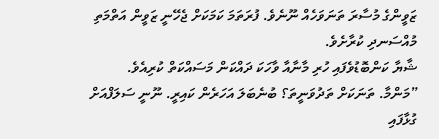ޒަވީންގެ މުސާރަ ތަނަވަހެއް ނޫނެވެ. ފުރަތަމަ ކަމަކަށް ޖެހޭނީ ޒަވީން އަތްމަތި މުއްސަނދި ކުރާށެވެ.
ޝާޔާ ކަންބޮޑުވެފައި ހުރި މާނާއާ ވާހަކަ ދައްކަން މަސައްކަތް ކުރިއެވެ.
”މަންމާ. ތަނަކަށް ތަދުވަނީތަ؟ ބުނެބަލަ އަހަރެން ކައިރީ. ނޫނީ ސަލަފްއަށް ގުޅާފައި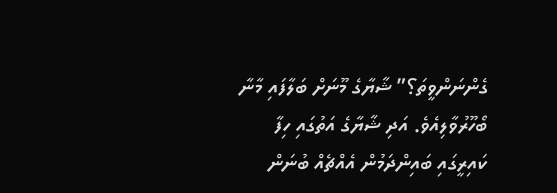ގެންނަންވީތަ؟” ޝާޔާގެ މޫނަށް ބަލާފައި މާނާ ބޯހޫރުވާލިއެވެ. އަދި ޝާޔާގެ އަތުގައި ހިފާ ކައިރީގައި ބައިންދަމުން އެއްޗެއް ބުނަން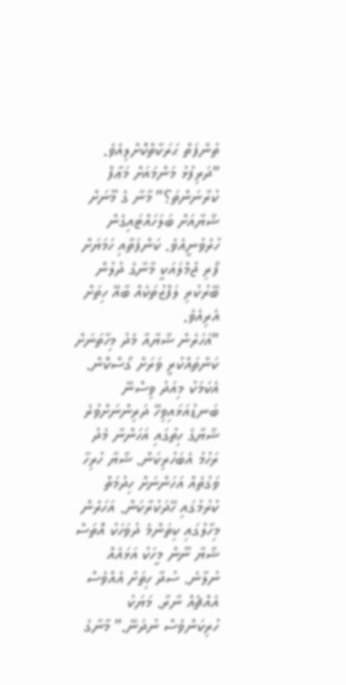ތުންފަތް ޙަރަކާތްކޮށްލިއެވެ.
”ދަރިފުޅު މަންމައަށް މަޢާފް ކުރާނަންތަ؟” މާނާ ގެ މޫނަށް ޝާޔާއަށް ބަލަހައްޓައިގެން ހުރެވުނީއެވެ. ކަންފަތާއި ހަމަޔަށް ފޯރި ޖުމްލައަކީ މާނާގެ ދުލުން ބޭރުކުރި ލަފްޒުތަކެއް ބާއޭ ހިތަށް އެރިއެވެ.
”އަހަރެން ޝާޔާއާ މެދު މިހާތަނަށް ކަންތައްކުރީ ވަރަށް ގޯސްކޮން. އެކަމަކު މިއަދު ވިސްނޭ ބަނޑުއަޅައިވިހޭ ދަރިންނަށްވުރެ ޝާޔާގެ ހިތުގައި އަހަންނާ މެދު ރަހުމު އެބަހުރިކަން. ޝާޔާ ހުރިހާ ވަގުތެއް އަހަންނަށް ހިދުމަތް ކުރުމުގައި ހޭދަކުރާކަން. އަހަރެން މިހާލުގައި ކިތަންމެ ދުވަހަކު އޮތަސް ޝާޔާ ނޫން މީހަކު އަޅައެއް ނުލާނެ. ސުދާ ހިތަށް އެއްވެސް އެއްޗެއް ނާރާ. މަޔަކު ހުރިކަންވެސް ނުދަނޭ.” މާނާގެ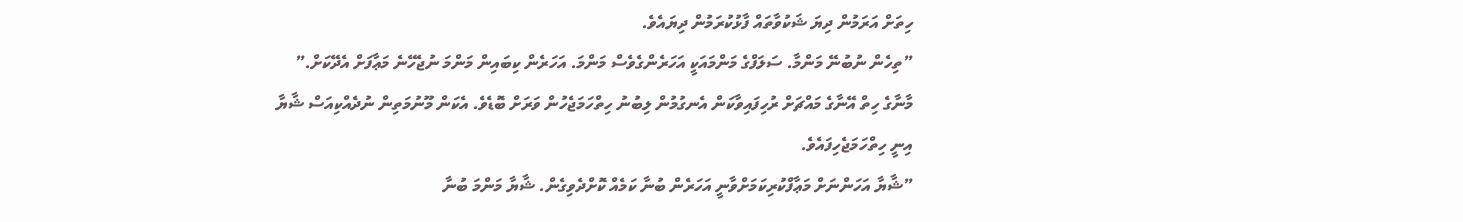ހިތަށް އަރަމުން ދިޔަ ޝަކުވާތައް ފާޅުކުރަމުން ދިޔައެވެ.
”ތިހެން ނުބުނޭ މަންމާ. ސަލަފްގެ މަންމައަކީ އަހަރެންގެވެސް މަންމަ. އަހަރެން ކިބައިން މަންމަ ނުޖެހޭނެ މަޢާފަށް އެދޭކަށް.” މާނާގެ ހިތް އޭނާގެ މައްޗަށް ރުހިފައިވާކަން އެނގުމުން ލިބުނު ހިތްހަމަޖެހުން ވަރަށް ބޮޑެވެ. އެކަން މޫނުމަތިން ނުދެއްކިއަސް ޝާޔާ އިނީ ހިތްހަމަޖެހިފައެވެ.
”ޝާޔާ އަހަންނަށް މަޢާފްކުރިކަމަށްވާނީ އަހަރެން ބުނާ ކަމެއް ކޮށްދެވިގެން. ޝާޔާ މަންމަ ބުނާ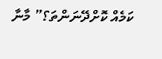ކަމެއް ކޮށްދޭނަންތަ؟” މާނާ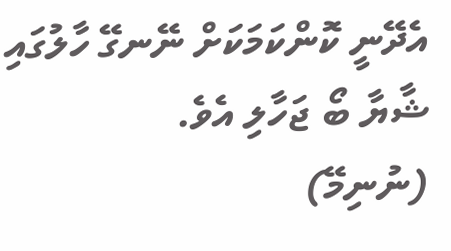އެދޭނީ ކޮންކަމަކަށް ނޭނގޭ ހާލުގައި ޝާޔާ ބޯ ޖަހާލި އެވެ.
(ނުނިމޭ)